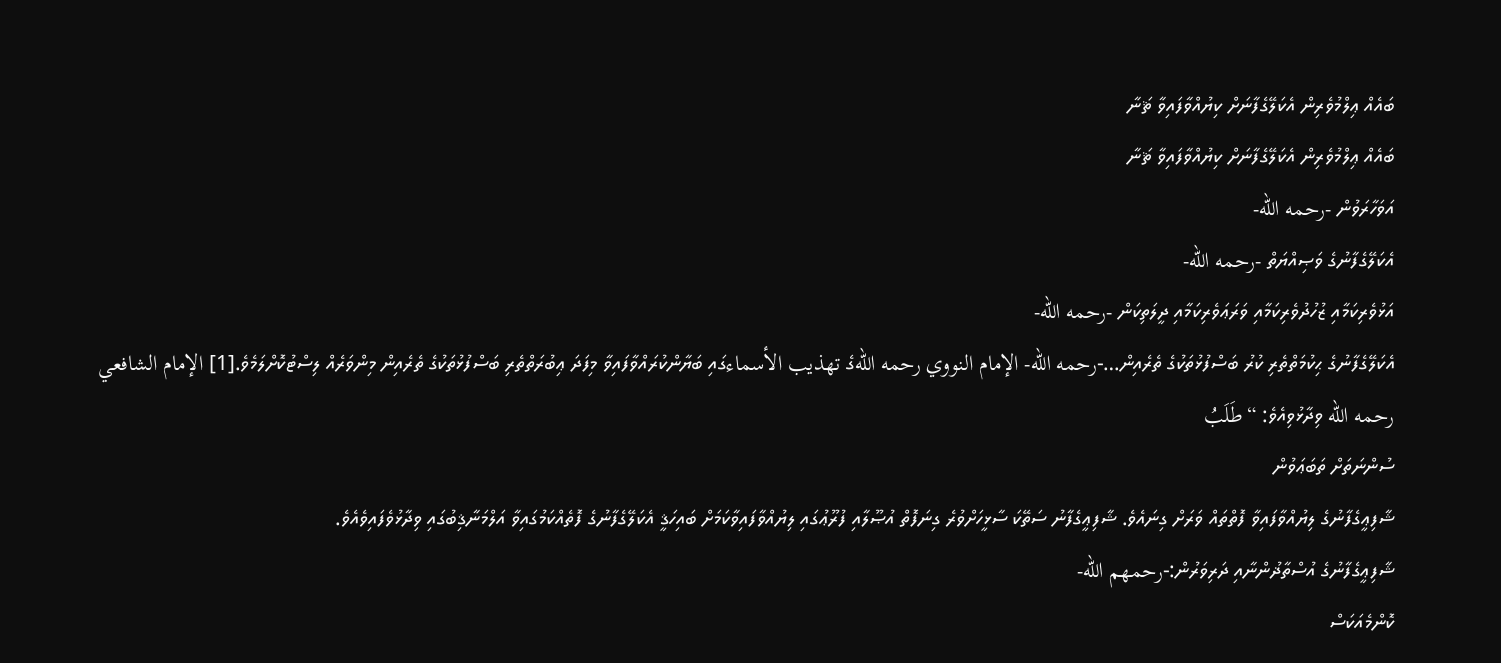ބައެއް ޢިލްމުވެރިން އެކަލޭގެފާނަށް ކިޔުއްވާފައިވާ ޘަނާ
ބައެއް ޢިލްމުވެރިން އެކަލޭގެފާނަށް ކިޔުއްވާފައިވާ ޘަނާ
އަވަހާރަވުން -رحمه الله-
އެކަލޭގެފާނުގެ ވަޞިއްޔަތް -رحمه الله-
އަޅުވެރިކަމާއި ޒުހުދުވެރިކަމާއި ވަރަޢަވެރިކަމާއި ދީލަތިކަން -رحمه الله-
އެކަލޭގެފާނުގެ ޙިކުމަތްތެރި ކުރު ބަސްފުޅުތަކުގެ ތެރެއިން…-رحمه الله- الإمام النووي رحمه اللهގެ تهذيب الأسماءގައި ބަޔާންކުރައްވާފައިވާ މިފަދަ ޢިބުރަތްތެރި ބަސްފުޅުތަކުގެ ތެރެއިން މިންވަރެއް ލިސްޓުކޮށްލަމެވެ.[1] الإمام الشافعي رحمه الله ވިދާޅުވިއެވެ: “طَلَبُ
ސުންނަތަށް ތަބަޢަވުން
ޝާފިޢީގެފާނުގެ ލިޔުއްވާފައިވާ ފޮތްތައް ވަރަށް ގިނައެވެ. ޝާފިޢީގެފާނު ސަތޭކަ ސާޅީހަށްވުރެ ގިނަފޮތް އުޞޫލާއި ފުރޫޢުގައި ލިޔުއްވާފައިވާކަމަށް ބައިހަޤީ އެކަލޭގެފާނުގެ ފޮތެއްކަމުގައިވާ އަލްމަނާޤިބުގައި ވިދާޅުވެފައިވެއެވެ.
ޝާފިޢީގެފާނުގެ އުސްތާޛުންނާއި ދަރިވަރުން:-رحمهم الله-
ކޮންމެއަކަސް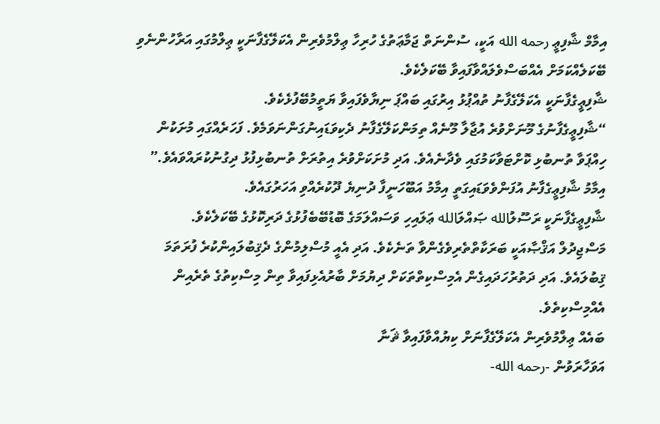އިމާމް ޝާފިޢީ رحمه الله އަކީ، ސުންނަތް ޖަމާޢަތުގެ ހުރިހާ ޢިލްމުވެރިން އެކަލޭގެފާނަކީ ޢިލްމުގައި އަރާހުންނެވި ބޭކަލެއްކަމަށް އެއްބަސްވެލައްވާފައިވާ ބޭކަލެކެވެ.
ޝާފިޢީގެފާނަކީ އެކަލޭގެފާނު ތުއްޕުޅު އިރުގައި ބައްޕަ ނިޔާވެފައިވާ ޔަތީމުބޭފުޅެކެވެ.
“ޝާފިޢީގެފާނުގެ މޫނަށްވުރެ އުޖާލާ މޫނެއް ތިމަންކަލޭގެފާނު ދެކިވަޑައިނުގަންނަވަމެވެ. ފަހަރެއްގައި މުށަކުން ހިއްޕަވާ ތުނބުޅި ކޮށްޓަވާކަމުގައި ވެދާނެއެވެ. އަދި މުށަކަށްވުރެ އިތުރަށް ތުނބުޅިފުޅު ދިގުނުކުރައްވައެވެ.”
އިމާމު ޝާފިޢީގެފާނު އުފަންވެވަޑައިގަތީ އިމާމު އަބޫހަނީފާ ދުނިޔެ ދޫކުރެއްވި އަހަރުގައެވެ.
ޝާފިޢީގެފާނަކީ ރަސޫލުالله ޞައްލަالله ޢަލައިހި ވަސައްލަމަގެ ބޮޑުބޭބެފުޅުގެ ދަރިކޮޅުގެ ބޭކަލެކެވެ.
މަސްޖިދުލް އަޤްޞާއަކީ ބަރަކާތްތެރިވެގެންވާ ތަނެކެވެ. އަދި އެއީ މުސްލިމުންގެ ދެޤިބުލައިންކުރެ ފުރަތަމަ ޤިބުލައެވެ. އަދި ދަތުރުހަދައިގެން އެމިސްކިތްތަކަށް ދިޔުމަށް ބާރުއެޅިފައިވާ ތިން މިސްކިތުގެ ތެރެއިން އެއްމިސްކިތެވެ.
ބައެއް ޢިލްމުވެރިން އެކަލޭގެފާނަށް ކިޔުއްވާފައިވާ ޘަނާ
އަވަހާރަވުން -رحمه الله-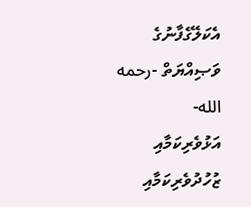އެކަލޭގެފާނުގެ ވަޞިއްޔަތް -رحمه الله-
އަޅުވެރިކަމާއި ޒުހުދުވެރިކަމާއި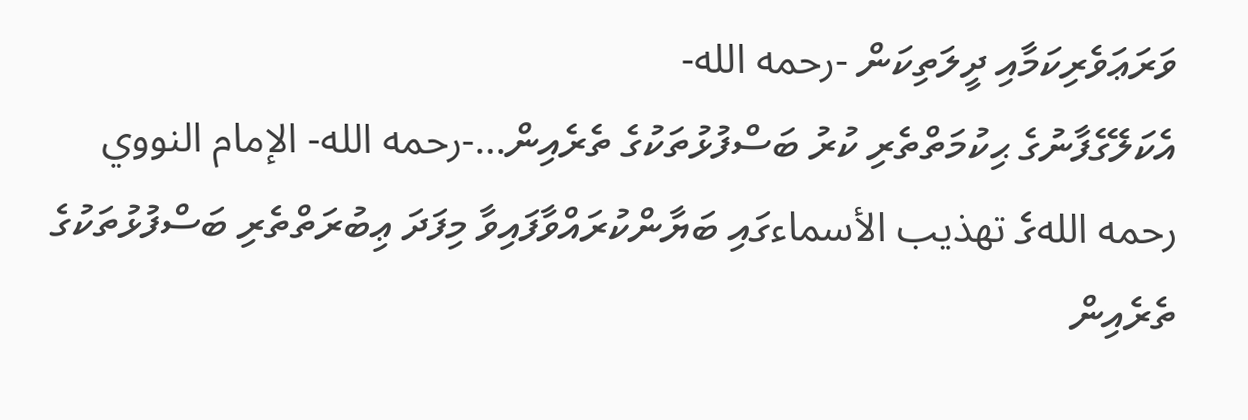ވަރަޢަވެރިކަމާއި ދީލަތިކަން -رحمه الله-
އެކަލޭގެފާނުގެ ޙިކުމަތްތެރި ކުރު ބަސްފުޅުތަކުގެ ތެރެއިން…-رحمه الله- الإمام النووي رحمه اللهގެ تهذيب الأسماءގައި ބަޔާންކުރައްވާފައިވާ މިފަދަ ޢިބުރަތްތެރި ބަސްފުޅުތަކުގެ ތެރެއިން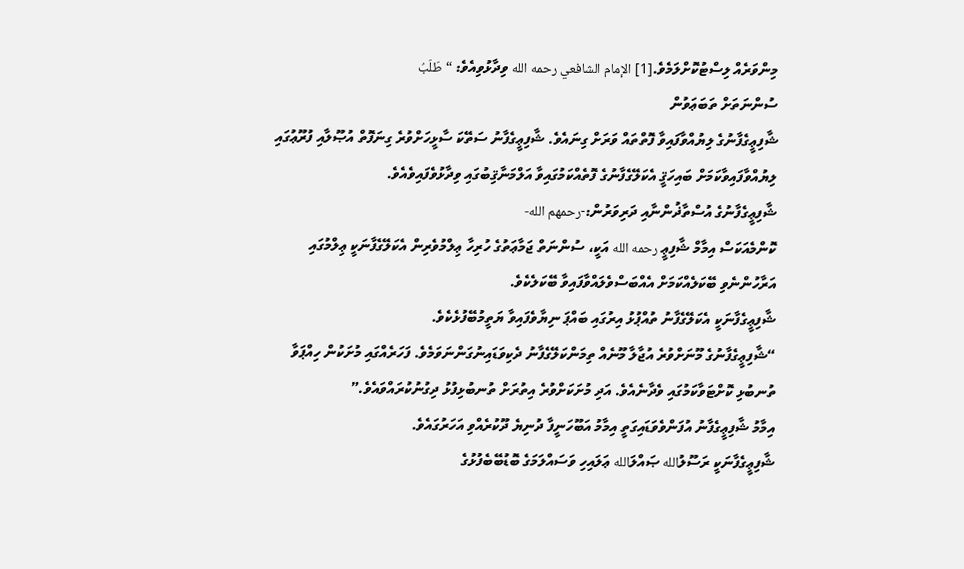މިންވަރެއް ލިސްޓުކޮށްލަމެވެ.[1] الإمام الشافعي رحمه الله ވިދާޅުވިއެވެ: “طَلَبُ
ސުންނަތަށް ތަބަޢަވުން
ޝާފިޢީގެފާނުގެ ލިޔުއްވާފައިވާ ފޮތްތައް ވަރަށް ގިނައެވެ. ޝާފިޢީގެފާނު ސަތޭކަ ސާޅީހަށްވުރެ ގިނަފޮތް އުޞޫލާއި ފުރޫޢުގައި ލިޔުއްވާފައިވާކަމަށް ބައިހަޤީ އެކަލޭގެފާނުގެ ފޮތެއްކަމުގައިވާ އަލްމަނާޤިބުގައި ވިދާޅުވެފައިވެއެވެ.
ޝާފިޢީގެފާނުގެ އުސްތާޛުންނާއި ދަރިވަރުން:-رحمهم الله-
ކޮންމެއަކަސް އިމާމް ޝާފިޢީ رحمه الله އަކީ، ސުންނަތް ޖަމާޢަތުގެ ހުރިހާ ޢިލްމުވެރިން އެކަލޭގެފާނަކީ ޢިލްމުގައި އަރާހުންނެވި ބޭކަލެއްކަމަށް އެއްބަސްވެލައްވާފައިވާ ބޭކަލެކެވެ.
ޝާފިޢީގެފާނަކީ އެކަލޭގެފާނު ތުއްޕުޅު އިރުގައި ބައްޕަ ނިޔާވެފައިވާ ޔަތީމުބޭފުޅެކެވެ.
“ޝާފިޢީގެފާނުގެ މޫނަށްވުރެ އުޖާލާ މޫނެއް ތިމަންކަލޭގެފާނު ދެކިވަޑައިނުގަންނަވަމެވެ. ފަހަރެއްގައި މުށަކުން ހިއްޕަވާ ތުނބުޅި ކޮށްޓަވާކަމުގައި ވެދާނެއެވެ. އަދި މުށަކަށްވުރެ އިތުރަށް ތުނބުޅިފުޅު ދިގުނުކުރައްވައެވެ.”
އިމާމު ޝާފިޢީގެފާނު އުފަންވެވަޑައިގަތީ އިމާމު އަބޫހަނީފާ ދުނިޔެ ދޫކުރެއްވި އަހަރުގައެވެ.
ޝާފިޢީގެފާނަކީ ރަސޫލުالله ޞައްލަالله ޢަލައިހި ވަސައްލަމަގެ ބޮޑުބޭބެފުޅުގެ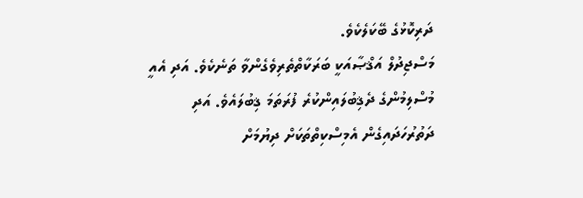ދަރިކޮޅުގެ ބޭކަލެކެވެ.
މަސްޖިދުލް އަޤްޞާއަކީ ބަރަކާތްތެރިވެގެންވާ ތަނެކެވެ. އަދި އެއީ މުސްލިމުންގެ ދެޤިބުލައިންކުރެ ފުރަތަމަ ޤިބުލައެވެ. އަދި ދަތުރުހަދައިގެން އެމިސްކިތްތަކަށް ދިޔުމަށް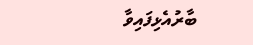ބާރުއެޅިފައިވާ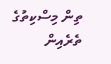ތިން މިސްކިތުގެ ތެރެއިން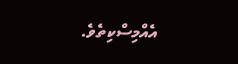އެއްމިސްކިތެވެ.